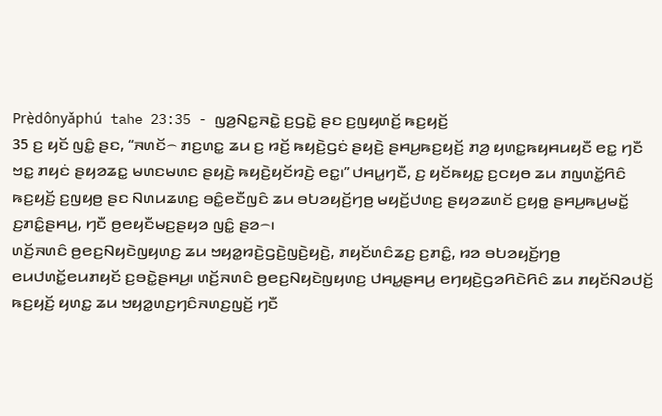Prè̤dônyǎphú tahe 23:35 - ꤜꤤ꤬ꤡꤢ꤭ꤏꤢꤧ꤭ ꤢ꤬ꤞꤢꤧ꤭ ꤔꤢ ꤢ꤬ꤜꤟꤛꤢꤩ꤬ ꤒꤢ꤬ꤟꤢꤩ꤬
35 ꤢ꤬ ꤟꤢꤩ ꤜꤢꤨ꤭ ꤔꤢ, “ꤏꤛꤢꤩ꤮ ꤊꤢ꤬ꤛꤢ꤭ ꤘꤣ ꤢ꤬ ꤙꤢꤩ꤬ ꤒꤟꤢꤧ꤬ꤞꤢꤦ ꤔꤟꤢꤧ꤬ ꤔꤌꤣ꤬ꤒꤢ꤬ꤟꤢꤩ꤬ ꤊꤤ꤬ ꤟꤛꤢ꤭ꤒꤟꤌꤣꤟꤢꤪ ꤕꤢ꤭ ꤚꤢꤪ ꤠꤢ꤭ ꤊꤟꤢꤦ ꤔꤟꤤꤘꤢ꤭ ꤗꤛꤢꤗꤛꤢ ꤔꤟꤢꤧ꤬ ꤒꤟꤢꤧ꤬ꤟꤢꤩꤙꤢꤧ꤬ ꤕꤢ꤭꤯” ꤓꤌꤣ꤭ꤚꤢꤪ, ꤢ꤬ ꤟꤢꤩꤒꤟꤢ꤭ ꤢ꤬ꤍꤟꤥ ꤘꤣ ꤊꤜꤛꤢꤩ꤭ꤖꤢꤨ ꤒꤢ꤬ꤟꤢꤩ꤬ ꤢ꤬ꤜꤟꤥ꤬ ꤔꤢ ꤡꤛꤣꤘꤛꤢ꤬ ꤋꤢꤨ꤭ꤕꤢꤪꤜꤢꤨ ꤘꤣ ꤋꤝꤤꤟꤢꤩ꤬ꤚꤥ꤬ ꤗꤟꤢꤩ꤬ꤓꤛꤢ꤬ ꤔꤟꤤꤘꤛꤢꤩ ꤢ꤬ꤟꤥ꤭ ꤔꤌꤣ꤬ꤒꤣ꤬ꤗꤢꤩ꤭ ꤢ꤬ꤊꤢꤨ꤭ꤔꤌꤣ꤬, ꤚꤢꤪ ꤥ꤬ꤕꤟꤢꤪꤗꤢ꤬ꤔꤟꤤ ꤜꤢꤨ꤭ ꤔꤤ꤮꤯
ꤛꤢꤩ꤬ꤏꤛꤢꤨ ꤥ꤬ꤕꤢ꤬ꤡꤟꤢꤧꤜꤟꤛꤢ꤬ ꤘꤣ ꤠꤟꤤ꤭ꤙꤢꤧ꤬ꤞꤢꤧ꤬ꤜꤢꤧ꤬ꤟꤢꤧ꤬, ꤊꤟꤢꤩꤛꤢꤨꤘꤢ꤬ ꤢ꤬ꤊꤢꤨ꤭, ꤙꤤ ꤋꤝꤤꤟꤢꤩ꤬ꤚꤥ꤬ ꤕꤣꤓꤛꤢꤩ꤭ꤕꤣꤊꤟꤢꤩ ꤢ꤬ꤋꤢꤧ꤭ꤔꤌꤣ꤬꤯ ꤛꤢꤩ꤬ꤏꤛꤢꤨ ꤥ꤬ꤕꤢ꤬ꤡꤟꤢꤧꤜꤟꤛꤢ꤬ ꤓꤌꤣ꤭ꤔꤌꤣ꤬ ꤕꤚꤟꤢꤧ꤬ꤞꤤꤖꤢꤧꤖꤢꤨ ꤘꤣ ꤊꤟꤢꤩꤡꤤꤓꤢꤩ꤬ ꤒꤢ꤬ꤟꤢꤩ꤬ ꤟꤛꤢ꤭ ꤘꤣ ꤠꤟꤤ꤭ꤛꤢ꤬ꤚꤢꤨꤏꤛꤢ꤬ꤜꤢꤩ꤬ ꤚꤢꤪ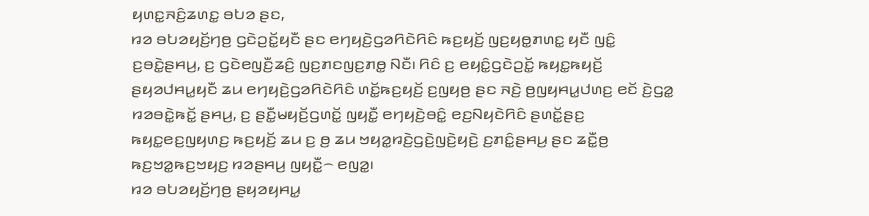ꤟꤛꤢ꤭ꤏꤢꤨ꤬ꤘꤛꤢ꤭ ꤋꤝꤤ ꤔꤢ,
ꤙꤤ ꤋꤝꤤꤟꤢꤩ꤬ꤚꤥ꤬ ꤞꤢꤧꤑꤢꤩ꤭ꤟꤢꤪ ꤔꤢ ꤕꤚꤟꤢꤧ꤬ꤞꤤꤖꤢꤧꤖꤢꤨ ꤒꤢ꤬ꤟꤢꤩ꤬ ꤜꤢ꤬ꤟꤥ꤭ꤊꤛꤢ꤭ ꤟꤢꤪ ꤜꤢꤨ꤭ ꤢ꤬ꤋꤢꤧ꤭ꤔꤌꤣ꤬, ꤢ꤬ ꤞꤢꤧꤕꤜꤢꤪ꤬ꤘꤢꤨ꤬ ꤜꤢ꤬ꤊꤢꤜꤢ꤬ꤊꤥ꤭ ꤡꤢꤪ꤯ ꤖꤢꤨ ꤢ꤬ ꤕꤟꤢꤨ꤭ꤞꤢꤧꤑꤢꤩ꤭ ꤒꤟꤢ꤭ꤒꤟꤢꤩ꤬ ꤔꤟꤤꤓꤌꤣ꤭ꤟꤢꤪ ꤘꤣ ꤕꤚꤟꤢꤧ꤬ꤞꤤꤖꤢꤧꤖꤢꤨ ꤛꤢꤩ꤭ꤒꤢ꤬ꤟꤢꤩ꤬ ꤢ꤬ꤜꤟꤥ꤬ ꤔꤢ ꤏꤢꤧ꤬ ꤥ꤬ꤜꤟꤌꤣ꤭ꤓꤛꤢ꤬ ꤕꤢꤩ ꤢꤧ꤬ꤞꤤ꤭ ꤙꤤꤋꤢꤧ꤭ꤒꤢꤩ꤭ ꤔꤌꤣ꤬, ꤢ꤬ ꤔꤢꤪ꤭ꤗꤟꤢꤩ꤬ꤞꤛꤢꤩ꤭ ꤜꤟꤢꤪ꤭ ꤕꤚꤟꤢꤧ꤬ꤋꤢꤨ꤭ ꤕꤢ꤬ꤡꤟꤢꤧꤖꤢꤨ ꤔꤛꤢꤩ꤭ꤔꤢ꤬ ꤒꤟꤢ꤭ꤕꤢ꤬ꤜꤟꤛꤢ꤬ ꤒꤢ꤬ꤟꤢꤩ꤬ ꤘꤣ ꤢ꤬ ꤥ꤬ ꤘꤣ ꤠꤟꤤ꤭ꤙꤢꤧ꤬ꤞꤢꤧ꤬ꤜꤢꤧ꤬ꤟꤢꤧ꤬ ꤢ꤬ꤊꤢꤨ꤭ꤔꤌꤣ꤬ ꤔꤢ ꤘꤢꤪ꤭ꤥ꤬ ꤒꤢ꤬ꤠꤤ꤭ꤒꤢ꤬ꤠꤟꤢ꤬ ꤙꤤꤔꤌꤣ꤬ ꤜꤟꤢꤪ꤭꤮ ꤕꤜꤤ꤭꤯
ꤙꤤ ꤋꤝꤤꤟꤢꤩ꤬ꤚꤥ꤬ ꤔꤟꤤꤟꤌꤣ꤭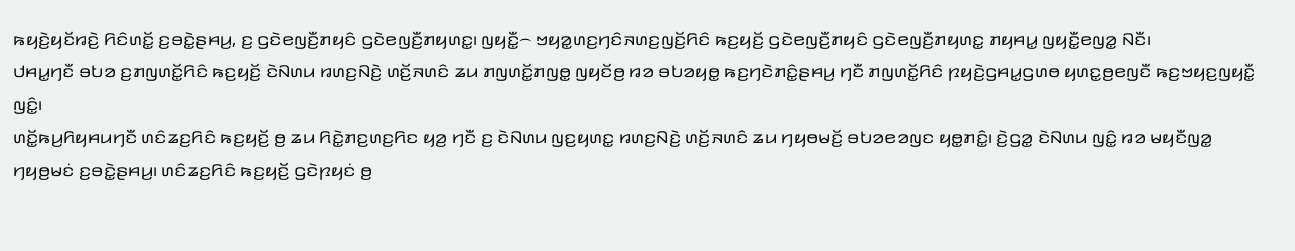ꤒꤟꤢꤧ꤬ꤟꤢꤩꤙꤢꤧ꤬ ꤖꤢꤨꤛꤢꤩ꤭ ꤢ꤬ꤋꤢꤧ꤭ꤔꤌꤣ꤬, ꤢ꤬ ꤞꤢꤧꤕꤜꤢꤪ꤬ꤊꤟꤢꤨ ꤞꤢꤧꤕꤜꤢꤪ꤬ꤊꤟꤛꤢ꤭꤯ ꤜꤟꤢꤪ꤭꤮ ꤠꤟꤤ꤭ꤛꤢ꤬ꤚꤢꤨꤏꤛꤢ꤬ꤜꤢꤩ꤬ꤖꤢꤨ ꤒꤢ꤬ꤟꤢꤩ꤬ ꤞꤢꤧꤕꤜꤢꤪ꤬ꤊꤟꤢꤨ ꤞꤢꤧꤕꤜꤢꤪ꤬ꤊꤟꤛꤢ꤭ ꤊꤟꤌꤣ꤭ ꤜꤟꤢꤪ꤭ꤕꤜꤤ꤭ ꤡꤢꤪ꤯
ꤓꤌꤣ꤭ꤚꤢꤪ ꤋꤝꤤ ꤢ꤬ꤊꤜꤛꤢꤩ꤭ꤖꤢꤨ ꤒꤢ꤬ꤟꤢꤩ꤬ ꤢꤧꤡꤛꤣ ꤙꤛꤢ꤬ꤡꤢꤧ꤬ ꤛꤢꤩ꤬ꤏꤛꤢꤨ ꤘꤣ ꤊꤜꤛꤢꤩ꤭ꤊꤜꤥ꤭ ꤜꤟꤢꤩꤥ꤬ ꤙꤤ ꤋꤝꤤꤟꤥ꤭ ꤒꤢ꤬ꤚꤢꤧꤊꤢꤨ꤭ꤔꤌꤣ꤬ ꤚꤢꤪ ꤊꤜꤛꤢꤩ꤭ꤖꤢꤨ ꤐꤟꤢꤧ꤬ꤞꤌꤣ꤭ꤞꤛꤥ ꤟꤛꤢ꤭ꤥ꤬ꤕꤜꤢꤪ ꤒꤢ꤬ꤠꤟꤢ꤬ꤜꤟꤢꤪ꤭ ꤜꤢꤨ꤭꤯
ꤛꤢꤩ꤭ꤒꤣ꤬ꤖꤟꤌꤣꤚꤢꤪ ꤛꤢꤨꤘꤢ꤬ꤖꤢꤨ ꤒꤢ꤬ꤟꤢꤩ꤬ ꤥ꤬ ꤘꤣ ꤖꤢꤧ꤭ꤊꤢ꤬ꤛꤢ꤬ꤖꤢ ꤟꤤ꤬ ꤚꤢꤪ ꤢ꤬ ꤢꤧꤡꤛꤣ ꤜꤢ꤬ꤟꤛꤢ꤭ ꤙꤛꤢ꤬ꤡꤢꤧ꤬ ꤛꤢꤩ꤬ꤏꤛꤢꤨ ꤘꤣ ꤚꤟꤥꤗꤢꤩ꤬ ꤋꤝꤤꤕꤤꤜꤢ ꤟꤥ꤭ꤊꤢꤨ꤭꤯ ꤢꤧ꤬ꤞꤤ꤭ ꤢꤧꤡꤛꤣ ꤜꤢꤨ꤭ ꤙꤤ ꤗꤟꤢꤪꤜꤤ꤭ ꤚꤟꤥ꤬ꤗꤢꤦ ꤢ꤬ꤋꤢꤧ꤭ꤔꤌꤣ꤬꤯ ꤛꤢꤨꤘꤢ꤬ꤖꤢꤨ ꤒꤢ꤬ꤟꤢꤩ꤬ ꤞꤢꤧꤐꤟꤢꤦ ꤥ꤬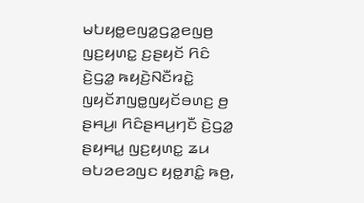ꤗꤝꤟꤥ꤭ꤕꤜꤤ꤭ꤞꤤ꤭ꤕꤜꤥ꤬ ꤜꤢ꤬ꤟꤛꤢ꤭ ꤢ꤬ꤔꤟꤢꤩ ꤖꤢꤨ ꤢꤧ꤬ꤞꤤ꤭ ꤒꤟꤢꤧ꤬ꤡꤢꤪꤙꤢꤧ꤭ ꤜꤟꤢꤩꤊꤜꤥ꤭ꤜꤟꤢꤩꤋꤛꤢ꤬ ꤥ꤬ ꤔꤌꤣ꤬꤯ ꤖꤢꤨꤔꤌꤣ꤬ꤚꤢꤪ ꤢꤧ꤬ꤞꤤ꤭ ꤔꤟꤌꤣ꤭ ꤜꤢ꤬ꤟꤛꤢ꤭ ꤘꤣ ꤋꤝꤤꤕꤤꤜꤢ ꤟꤥ꤭ꤊꤢꤨ꤭ ꤒꤥ꤬,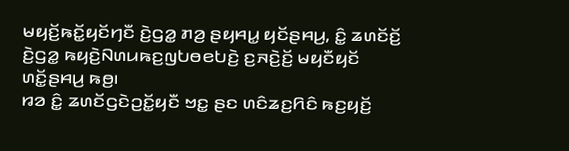ꤗꤟꤢꤩ꤬ꤒꤢꤩ꤭ꤟꤢꤩꤚꤢꤪ ꤢꤧ꤬ꤞꤤ꤭ ꤊꤤ꤬ ꤔꤟꤌꤣ꤭ ꤟꤢꤩꤔꤌꤣ꤬, ꤢꤨ꤭ ꤘꤛꤢꤩꤢꤩ꤬ ꤢꤧ꤬ꤞꤤ꤭ ꤒꤟꤢꤧ꤬ꤡꤛꤣꤒꤢ꤬ꤜꤝꤥꤕꤝꤢꤧ꤬ ꤢ꤬ꤏꤢꤧ꤬ꤢꤩ꤬ ꤗꤟꤢꤪꤟꤢꤩ ꤛꤢꤩ꤭ꤔꤌꤣ꤬ ꤒꤥ꤬꤯
ꤙꤤ ꤢꤨ꤭ ꤘꤛꤢꤩꤞꤢꤧꤑꤢꤩ꤭ꤟꤢꤪ ꤠꤢ꤭ ꤔꤢ ꤛꤢꤨꤘꤢ꤬ꤖꤢꤨ ꤒꤢ꤬ꤟꤢꤩ꤬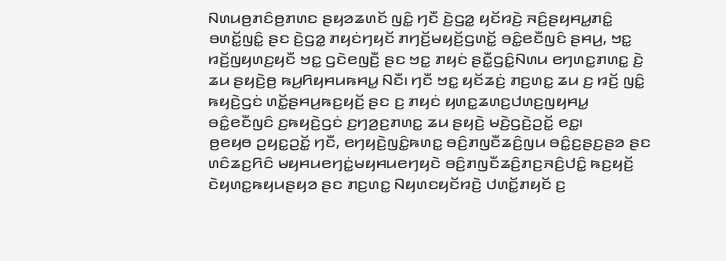ꤡꤛꤣꤥ꤬ꤊꤢꤨꤥ꤬ꤊꤛꤢ ꤔꤟꤤꤘꤛꤢꤩ ꤜꤢꤨ꤭ ꤚꤢꤪ ꤢꤧ꤬ꤞꤤ꤭ ꤟꤢꤩꤙꤢꤧ꤬ ꤏꤢꤨ꤬ꤔꤟꤌꤣ꤭ꤊꤢꤨ꤭ ꤋꤛꤢꤩ꤭ꤜꤢꤨ꤭ ꤔꤢ ꤢꤧ꤬ꤞꤤ꤭ ꤊꤟꤢꤦꤚꤟꤢꤩ ꤊꤚꤢꤩ꤬ꤗꤟꤢꤩ꤬ꤞꤛꤢꤩ꤭ ꤋꤢꤨ꤭ꤕꤢꤪꤜꤢꤨ ꤔꤌꤣ꤬, ꤠꤢ꤭ ꤙꤢꤩ꤬ꤜꤟꤛꤢ꤬ꤟꤢꤪ ꤠꤢ꤭ ꤞꤢꤧꤕꤜꤢꤪ꤬ ꤔꤢ ꤠꤢ꤭ ꤊꤟꤢꤦ ꤔꤢꤪ꤭ꤞꤢꤨ꤭ꤡꤛꤣ ꤕꤚꤛꤢ꤭ꤊꤛꤢ꤭ ꤢꤧ꤬ ꤘꤣ ꤔꤟꤢꤧ꤬ꤥ꤬ ꤒꤣ꤬ꤖꤟꤌꤣꤒꤌꤣ꤭ ꤡꤢꤪ꤯ ꤚꤢꤪ ꤠꤢ꤭ ꤟꤢꤩꤘꤢꤦ꤬ ꤊꤢ꤬ꤛꤢ꤭ ꤘꤣ ꤢ꤬ ꤙꤢꤩ꤬ ꤜꤢꤨ꤭ ꤒꤟꤢꤧ꤬ꤞꤢꤦ ꤛꤢꤩ꤭ꤔꤌꤣ꤬ꤒꤢ꤬ꤟꤢꤩ꤬ ꤔꤢ ꤢ꤬ ꤊꤟꤢꤦ ꤟꤛꤢ꤭ꤘꤛꤢ꤬ꤓꤛꤢ꤬ꤜꤟꤌꤣ꤭ ꤋꤢꤨ꤭ꤕꤢꤪꤜꤢꤨ ꤢ꤬ꤒꤟꤢꤧ꤬ꤞꤢꤦ ꤢ꤬ꤚꤤ꤬ꤢ꤬ꤊꤛꤢ꤭ ꤘꤣ ꤔꤟꤢꤧ꤬ ꤗꤢꤧ꤬ꤞꤢꤧ꤬ꤑꤢꤩ꤭ ꤕꤢ꤭꤯
ꤥ꤬ꤕꤟꤥ ꤑꤟꤢ꤭ꤑꤢꤩ꤭ ꤚꤢꤪ, ꤕꤚꤟꤢꤧ꤬ꤜꤢꤨ꤭ꤒꤛꤢ꤭ ꤋꤢꤨ꤬ꤊꤜꤢꤪꤘꤢꤨ꤬ꤜꤣ ꤋꤢꤨ꤭ꤢ꤬ꤔꤢ꤬ꤔꤤ ꤔꤢ ꤛꤢꤨꤘꤢ꤬ꤖꤢꤨ ꤗꤟꤌꤣꤕꤚꤢꤦ꤭ꤗꤟꤌꤣꤕꤚꤟꤢꤧ ꤋꤢꤨ꤬ꤊꤜꤢꤪꤘꤢꤨ꤬ꤊꤢ꤬ꤏꤢꤨ꤬ꤓꤢꤨ꤭ ꤒꤢ꤬ꤟꤢꤩ꤬ ꤢꤧꤟꤛꤢ꤭ꤒꤟꤣꤔꤟꤤ ꤔꤢ ꤊꤢ꤬ꤛꤢ꤭ ꤡꤟꤛꤢꤟꤢꤩꤙꤢꤧ꤬ ꤓꤛꤢꤩ꤭ꤊꤟꤢꤩ ꤢ꤬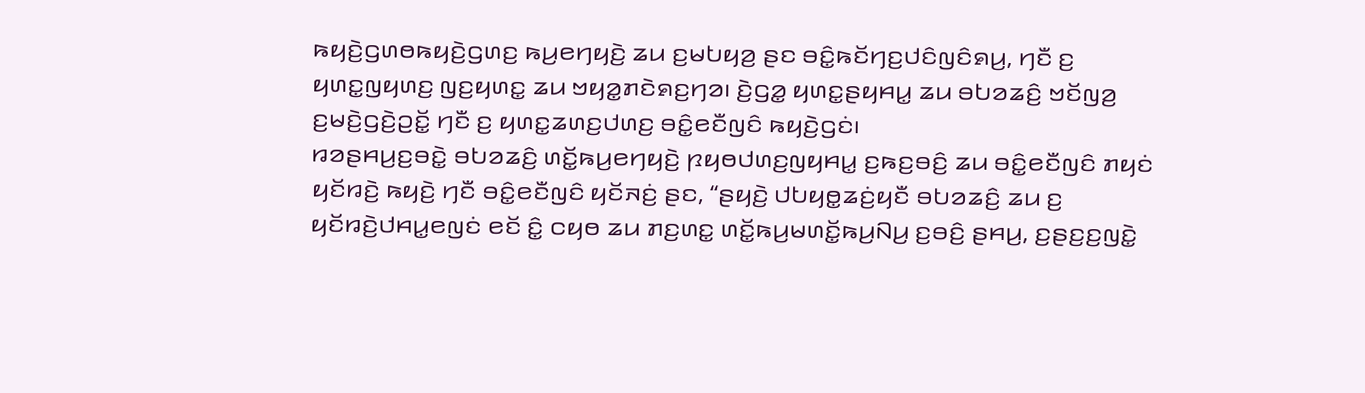ꤒꤟꤢꤧ꤬ꤞꤛꤥꤒꤟꤢꤧ꤬ꤞꤛꤢ꤬ ꤒꤣ꤬ꤕꤚꤟꤢꤧ꤬ ꤘꤣ ꤢ꤬ꤗꤝꤟꤤ꤬ ꤔꤢ ꤋꤢꤨ꤭ꤒꤢꤩꤚꤢ꤬ꤓꤢꤨꤜꤢꤨꤎꤣ꤬, ꤚꤢꤪ ꤢ꤬ ꤟꤛꤢ꤭ꤜꤟꤛꤢ꤬ ꤜꤢ꤬ꤟꤛꤢ꤭ ꤘꤣ ꤠꤟꤤ꤭ꤊꤢꤧꤎꤢ꤬ꤚꤤ꤯ ꤢꤧ꤬ꤞꤤ꤭ ꤟꤛꤢ꤭ꤔꤟꤌꤣ꤭ ꤘꤣ ꤋꤝꤤꤘꤢꤨ꤬ ꤠꤢꤩꤜꤤ꤬ ꤢ꤬ꤗꤢꤧ꤬ꤞꤢꤧ꤬ꤑꤢꤩ꤭ ꤚꤢꤪ ꤢ꤬ ꤟꤛꤢ꤭ꤘꤛꤢ꤬ꤓꤛꤢ꤬ ꤋꤢꤨ꤭ꤕꤢꤪꤜꤢꤨ ꤒꤟꤢꤧ꤬ꤞꤢꤦ꤯
ꤙꤤꤔꤌꤣ꤬ꤢ꤬ꤋꤢꤧ꤭ ꤋꤝꤤꤘꤢꤨ꤬ ꤛꤢꤩ꤭ꤒꤣ꤬ꤕꤚꤟꤢꤧ꤬ ꤐꤟꤥꤓꤛꤢ꤬ꤜꤟꤌꤣ꤭ ꤢ꤬ꤒꤢ꤬ꤋꤢꤨ꤬ ꤘꤣ ꤋꤢꤨ꤭ꤕꤢꤪꤜꤢꤨ ꤊꤟꤢꤦ ꤟꤢꤩꤙꤢꤧ꤬ ꤒꤟꤢꤧ꤬ ꤚꤢꤪ ꤋꤢꤨ꤭ꤕꤢꤪꤜꤢꤨ ꤟꤢꤩꤏꤢꤦ꤬ ꤔꤢ, “ꤔꤟꤢꤧ꤬ ꤓꤝꤟꤥ꤭ꤘꤢꤦ꤬ꤟꤢꤪ ꤋꤝꤤꤘꤢꤨ꤬ ꤘꤣ ꤢ꤬ ꤟꤢꤩꤙꤢꤧ꤬ꤓꤌꤣ꤭ꤕꤜꤢꤦ ꤕꤢꤩ ꤢꤨ꤭ ꤍꤟꤥ ꤘꤣ ꤊꤢ꤬ꤛꤢ꤭ ꤛꤢꤩ꤭ꤒꤣ꤬ꤗꤛꤢꤩ꤭ꤒꤣ꤬ꤡꤣ꤬ ꤢ꤬ꤋꤢꤨ꤬ ꤔꤌꤣ꤬, ꤢ꤬ꤔꤢ꤬ꤢ꤬ꤜꤢꤧ꤭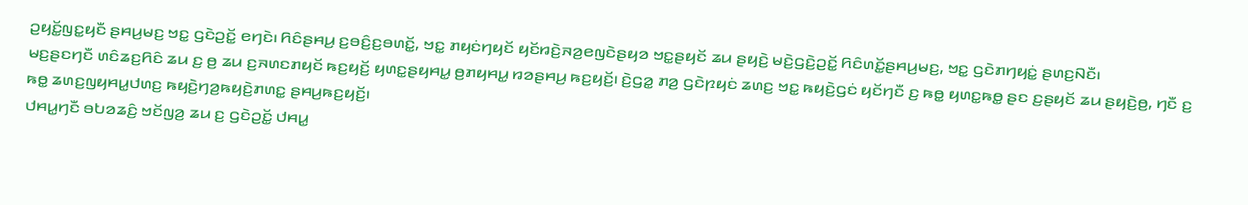ꤑꤟꤢꤩ꤭ꤜꤢ꤭ꤟꤢꤪ ꤔꤌꤣ꤬ꤗꤢ꤬ ꤠꤢ꤭ ꤞꤢꤧꤑꤢꤩ꤭ ꤕꤚꤢꤧ꤯ ꤖꤢꤨꤔꤌꤣ꤬ ꤢ꤬ꤋꤢꤨ꤬ꤢ꤬ꤋꤛꤢꤩ꤭, ꤠꤢ꤭ ꤊꤟꤢꤦꤚꤟꤢꤩ ꤟꤢꤩꤙꤢꤧ꤬ꤏꤤ꤬ꤕꤜꤢꤧꤔꤟꤤ ꤠꤢ꤭ꤔꤟꤢꤩ ꤘꤣ ꤔꤟꤢꤧ꤬ ꤗꤢꤧ꤬ꤞꤢꤧ꤬ꤑꤢꤩ꤭ ꤖꤢꤨꤛꤢꤩ꤭ꤔꤌꤣ꤬ꤗꤢ꤬, ꤠꤢ꤭ ꤞꤢꤧꤊꤚꤟꤢꤦ꤭ ꤔꤛꤢ꤬ꤡꤢꤪ꤯
ꤗꤢ꤬ꤔꤢꤚꤢꤪ ꤛꤢꤨꤘꤢ꤬ꤖꤢꤨ ꤘꤣ ꤢ꤬ ꤥ꤬ ꤘꤣ ꤢ꤬ꤏꤛꤢꤊꤟꤢꤩ ꤒꤢ꤬ꤟꤢꤩ꤬ ꤟꤛꤢ꤭ꤔꤟꤌꤣ꤭ ꤥ꤬ꤊꤟꤌꤣ꤭ ꤙꤤꤔꤌꤣ꤬ ꤒꤢ꤬ꤟꤢꤩ꤬꤯ ꤢꤧ꤬ꤞꤤ꤭ ꤊꤤ꤬ ꤞꤢꤧꤐꤟꤢꤦ ꤘꤛꤢ꤬ ꤠꤢ꤭ ꤒꤟꤢꤧ꤬ꤞꤢꤦ ꤟꤢꤩꤚꤢꤪ ꤢ꤬ ꤒꤥ꤭ ꤟꤛꤢ꤭ꤒꤥ꤭ ꤔꤢ ꤢ꤬ꤔꤟꤢꤩ ꤘꤣ ꤔꤟꤢꤧ꤬ꤥ꤬, ꤚꤢꤪ ꤢ꤬ ꤒꤥ꤭ ꤘꤛꤢ꤬ꤜꤟꤌꤣ꤭ꤓꤛꤢ꤬ ꤒꤟꤢꤧ꤬ꤚꤤ꤬ꤒꤟꤢꤧ꤬ꤊꤛꤢ꤭ ꤔꤌꤣ꤬ꤒꤢ꤬ꤟꤢꤩ꤬꤯
ꤓꤌꤣ꤭ꤚꤢꤪ ꤋꤝꤤꤘꤢꤨ꤬ ꤠꤢꤩꤜꤤ꤬ ꤘꤣ ꤢ꤬ ꤞꤢꤧꤑꤢꤩ꤭ ꤓꤌꤣ꤭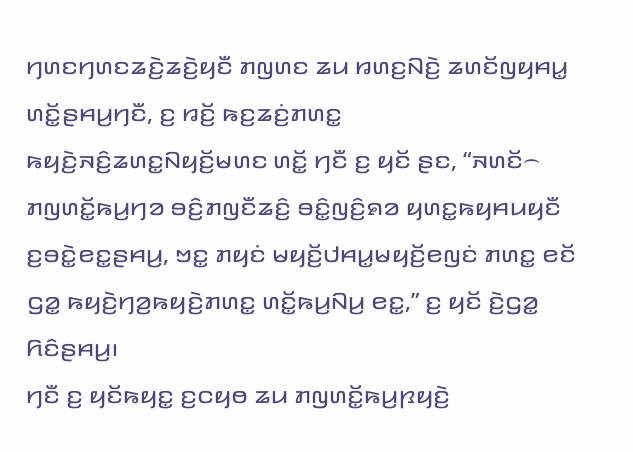ꤚꤛꤢꤚꤛꤢꤘꤢꤧ꤬ꤘꤢꤧ꤬ꤟꤢꤪ ꤊꤜꤛꤢ ꤘꤣ ꤙꤛꤢ꤬ꤡꤢꤧ꤬ ꤘꤛꤢꤩꤜꤟꤌꤣ꤭ ꤛꤢꤩ꤭ꤔꤌꤣ꤬ꤚꤢꤪ, ꤢ꤬ ꤙꤢꤩ꤬ ꤒꤢ꤬ꤘꤢꤦ꤬ꤊꤛꤢ꤭ ꤒꤟꤢꤧ꤬ꤏꤢꤨ꤬ꤘꤛꤢ꤭ꤡꤟꤢꤩ꤬ꤗꤛꤢ ꤛꤢꤩ꤭ ꤚꤢꤪ ꤢ꤬ ꤟꤢꤩ ꤔꤢ, “ꤏꤛꤢꤩ꤮ ꤊꤜꤛꤢꤩ꤭ꤒꤣ꤬ꤚꤤ ꤋꤢꤨ꤬ꤊꤜꤢꤪꤘꤢꤨ꤬ ꤋꤢꤨ꤭ꤜꤢꤨ꤬ꤎꤤ ꤟꤛꤢ꤭ꤒꤟꤌꤣꤟꤢꤪ ꤢ꤬ꤋꤢꤧ꤭ꤕꤢ꤭ꤔꤌꤣ꤬, ꤠꤢ꤭ ꤊꤟꤢꤦ ꤗꤟꤢꤩ꤬ꤓꤌꤣ꤭ꤗꤟꤢꤩ꤬ꤕꤜꤢꤦ ꤊꤛꤢ꤭ ꤕꤢꤩ ꤞꤤ꤭ ꤒꤟꤢꤧ꤬ꤚꤤ꤬ꤒꤟꤢꤧ꤬ꤊꤛꤢ꤭ ꤛꤢꤩ꤭ꤒꤣ꤬ꤡꤣ꤬ ꤕꤢ꤭,” ꤢ꤬ ꤟꤢꤩ ꤢꤧ꤬ꤞꤤ꤭ ꤖꤢꤨꤔꤌꤣ꤬꤯
ꤚꤢꤪ ꤢ꤬ ꤟꤢꤩꤒꤟꤢ꤭ ꤢ꤬ꤍꤟꤥ ꤘꤣ ꤊꤜꤛꤢꤩ꤭ꤒꤣ꤬ꤐꤟꤢꤧ꤬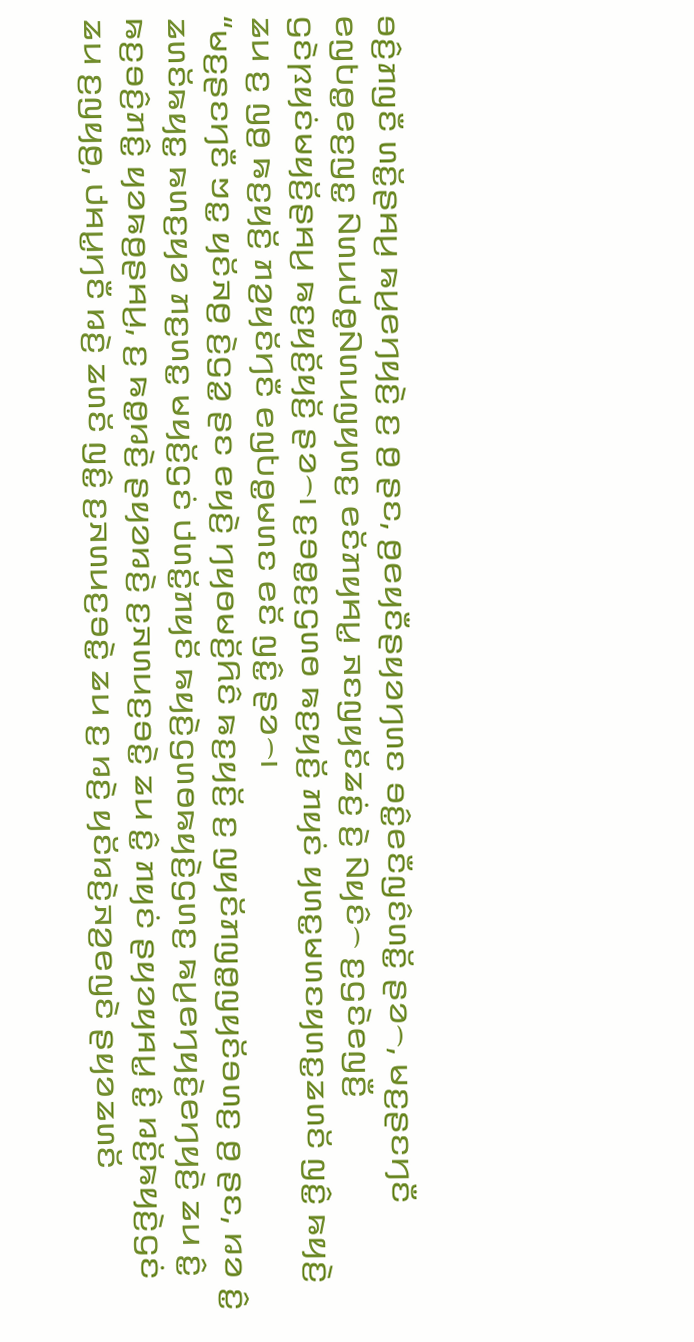ꤋꤢꤨ꤬ꤊꤜꤢꤪ ꤛꤢꤩ꤭ꤔꤌꤣ꤬ ꤒꤣ꤬ꤕꤚꤟꤢꤧ꤬ ꤢ꤬ ꤥ꤬ ꤔꤢ, ꤥ꤬ꤕꤟꤢꤪꤔꤟꤤꤚꤛꤢ ꤋꤢꤨ꤭ꤕꤢꤪꤜꤢꤨꤛꤢꤩ꤭ ꤔꤤ꤮, ꤗꤢ꤬ꤔꤢꤚꤢꤪ ꤕꤜꤝꤥ꤭ꤕꤢ꤬ꤜꤢ꤭ ꤡꤛꤣꤓꤥ꤭ꤡꤛꤣꤜꤟꤛꤢ꤬ ꤕꤢꤩꤊꤟꤌꤣ꤭ ꤏꤢꤜꤟꤢꤩꤘꤢꤦ꤬ ꤢꤧ꤬ ꤡꤟꤢꤨ꤮ ꤢ꤬ꤞꤢꤧꤕꤜꤢꤪ꤬ ꤞꤢꤧꤐꤟꤢꤦꤗꤟꤢꤩ꤬ꤔꤌꤣ꤬ ꤒꤢ꤬ꤟꤢꤩ꤬ꤟꤢꤩ꤬ ꤔꤤ꤮꤯ ꤢ꤬ꤋꤥ꤭ꤢ꤬ꤞꤛꤥ ꤒꤢ꤬ꤟꤢꤩ꤬ ꤊꤟꤢꤦ ꤟꤛꤢ꤭ꤗꤛꤢꤟꤛꤢ꤭ꤘꤛꤢꤩ ꤜꤢꤨ꤭ ꤒꤟꤢꤧ꤬ ꤘꤣ ꤢ꤬ ꤜꤥ꤬ ꤒꤢ꤬ꤟꤢꤩ꤬ ꤊꤤ꤬ꤟꤢꤩꤚꤢꤪ ꤕꤜꤝꤥ꤭ꤗꤛꤢ ꤕꤢꤩ ꤜꤢꤨ꤭ ꤔꤤ꤮꤯
“ꤗꤢ꤬ꤔꤢꤚꤢꤪ ꤠꤢ꤭ ꤟꤢꤩꤏꤥ꤬ ꤢꤧ꤬ꤞꤤ꤭ ꤔꤢ ꤕꤟꤢꤧ꤬ ꤚꤟꤥꤗꤢꤩ꤬ꤖꤢꤨ ꤒꤢ꤬ꤟꤢꤩ꤬ ꤢ꤬ ꤜꤟꤢꤩꤊꤜꤥ꤭ꤜꤟꤢꤩꤋꤛꤢ꤬ ꤥ꤬ ꤔꤢ, ꤙꤤ ꤢꤨ꤭ ꤘꤛꤢꤩꤒꤟꤢ꤭ ꤒꤛꤢ꤬ꤟꤤ ꤊꤢ꤬ꤛꤢ꤭ ꤗꤟꤢꤩ꤬ꤞꤢꤦ ꤓꤛꤢꤩ꤭ꤊꤟꤢꤩ ꤒꤟꤢꤧ꤬ꤞꤛꤥꤒꤟꤢꤧ꤬ꤞꤛꤢ꤬ ꤒꤣ꤬ꤕꤚꤟꤢꤧ꤬ꤕꤚꤟꤢꤧ꤬ ꤘꤣ ꤢꤨ꤭ ꤒꤢ꤬ꤋꤢꤨ꤬ꤊꤢꤨ꤭ ꤟꤤꤒꤥ꤬ꤔꤌꤣ꤬, ꤢ꤬ ꤒꤥ꤭ꤙꤢꤧ꤬ ꤔꤟꤤꤙꤢꤧ꤬ ꤢ꤬ꤏꤛꤣꤢ꤬ꤋꤢꤧ꤭ ꤘꤣ ꤢꤨ꤭ ꤊꤟꤢꤦ ꤔꤟꤤꤟꤌꤣ꤭ ꤢꤨ꤭ ꤙꤢꤩ꤬ꤒꤟꤢꤧ꤬ꤞꤢꤦ ꤘꤣ ꤢ꤬ꤜꤟꤥ꤬, ꤓꤌꤣ꤭ꤚꤢꤪ ꤙꤢꤧ꤬ ꤘꤛꤢꤩ ꤜꤢꤨ꤭ ꤢ꤬ꤏꤛꤣꤢ꤬ꤋꤢꤧ꤭ ꤘꤣ ꤢ꤬ ꤙꤢꤧ꤬ ꤟꤢꤩꤙꤢꤧ꤬ꤏꤤ꤬ꤕꤜꤢꤧ ꤔꤟꤤꤘꤛꤢꤩ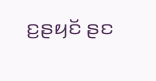ꤢ꤬ꤔꤟꤢꤩ ꤔꤢ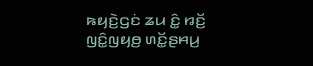ꤒꤟꤢꤧ꤬ꤞꤢꤦ ꤘꤣ ꤢꤨ꤭ ꤙꤢꤩ꤬ ꤜꤢꤨ꤭ꤜꤟꤥ꤬ ꤛꤢꤩ꤭ꤔꤌꤣ꤬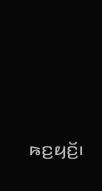ꤒꤢ꤬ꤟꤢꤩ꤬꤯